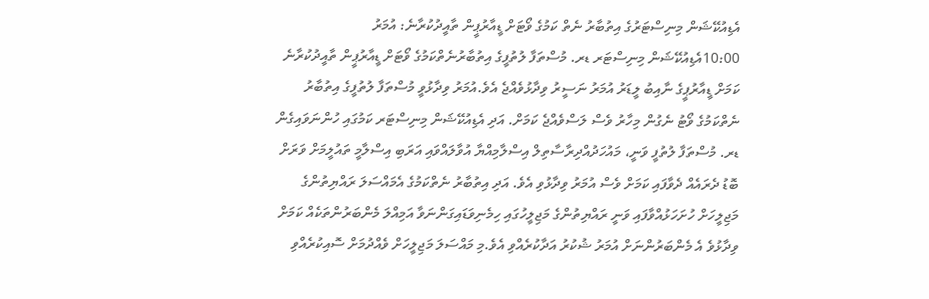އެޑިއުކޭޝަން މިނިސްޓަރުގެ އިތުބާރު ނެތް ކަމުގެ ވޯޓަށް ޑީއާރުޕީން ތާއީދުކުރާނެ: އުމަރު
10:00އެޑިއުކޭޝަން މިނިސްޓަރ ޑރ. މުސްތަފާ ލުތުފީގެ އިތުބާރުނެތްކަމުގެ ވޯޓަށް ޑީއާރުޕީން ތާއީދުކުރާނެ ކަމަށް ޑީއާރުޕީގެ ނާއިބު ލީޑަރު އުމަރު ނަސީރު ވިދާޅުވެއްޖެ އެވެ.އުމަރު ވިދާޅުވީ މުސްތަފާ ލުތުފީގެ އިތުބާރު ނެތްކަމުގެ ވޯޓު ނެގުން މިހާރު ވެސް ލަސްވެއްޖެ ކަމަށް. އަދި އެޑިއުކޭޝަން މިނިސްޓަރ ކަމުގައި ހުންނަވައިގެން ޑރ. މުސްތަފާ ލުތުފީ ވަނީ، މައުހަދުއްދިރާސާތިލް އިސްލާމިއްޔާ އުވާލައްވައި އަރަބި އިސްލާމީ ތައުލީމަށް ވަރަށް ބޮޑު ދެރައެއް ދެވާފައި ކަމަށް ވެސް އުމަރު ވިދާޅުވި އެވެ. އަދި އިތުބާރު ނެތްކަމުގެ އެމައްސަލަ ރައްޔިތުންގެ މަޖިލީހަށް ހުށަހަޅުއްވާފައި ވަނީ ރައްޔިތުންގެ މަޖިލީހުގައި ހިމެނިވަޑައިގަންނަވާ އަމިއްލަ މެންބަރުންތަކެއް ކަމަށް ވިދާޅުވެ އެ މެންބަރުންނަށް އުމަރު ޝުކުރު އަދާކުރެއްވި އެވެ.މި މައްސަލަ މަޖިލީހަށް ވެއްދުމަށް ސޮއިކުރެއްވި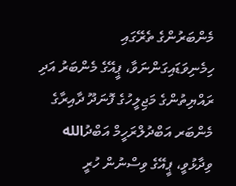މެންބަރުންގެ ތެރޭގައި ހިމެނިވަޑައިގަންނަވާ، ޕީއޭގެ މެންބަރު އަދި ރައްޔިތުންގެ މަޖިލީހުގެ ފޮނަދޫ ދާއިރާގެ މެންބަރ އަބްދުލްރަހީމް އަބްދުالله ވިދާޅުވީ، ޕީއޭގެ ވިސްނުން ހުރީ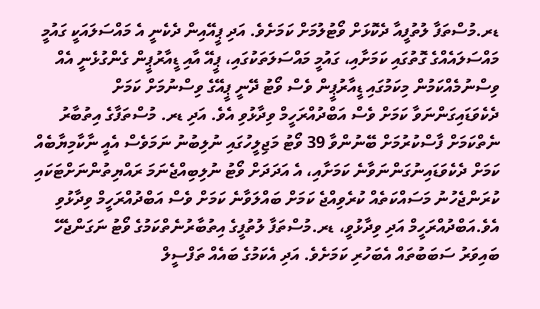ޑރ.މުސްތަފާ ލުތުފީއާ ދެކޮޅަށް ވޯޓުލުމަށް ކަމަށެވެ. އަދި ޕީއޭއިން ދެކެނީ އެ މައްސަލައަކީ ގައުމީ މައްސަލައެއްގެ ގޮތުގައި ކަމަށާއި، ގައުމީ މައްސަލަތަކުގައި، ޕީއޭ އާއި ޑީއާރުޕީން ގެންގުޅެނީ އެއް ވިސްނުމެއްކަމުން މިކަމުގައި ޑީއާރުޕީން ވެސް ވޯޓު ދޭނީ ޕީއޭގެ ވިސްނުމަށް ކަމަށް ދެކެވަޑައިގަންނަވާ ކަމަށް ވެސް އަބްދުއްރަހީމް ވިދާޅުވި އެވެ. އަދި ޑރ. މުސްތަފާގެ އިތުބާރު ނެތްކަމަށް ފާސްކުރުމަށް ބޭނުންވާ 39 ވޯޓު މަޖިލީހުގައި ނުލިބުނު ނަމަވެސް އެއީ ނާކާމިޔާބެއް ކަމަށް ދެކެވަޑައިނުގަންނަވާނެ ކަމަށާއި، އެ އަދަދަށް ވޯޓު ނުލިބިއްޖެނަމަ ރައްޔިތުންނަށްޓަކައި ކުރަންޖެހުނު މަސައްކަތެއް ކުރެވިއްޖެ ކަމަށް ބައްލަވާނެ ކަމަށް ވެސް އަބްދުއްރަހީމް ވިދާޅުވި އެވެ.އަބްދުއްރަހީމް އަދި ވިދާޅުވީ، ޑރ.މުސްތަފާ ލުތުފީގެ އިތުބާރުނެތްކަމުގެ ވޯޓު ނަގަންޖެހޭ ބައިވަރު ސަބަބުތައް އެބަހުރި ކަމަށެވެ. އަދި އެކަމުގެ ބައެއް ތަފްސީލް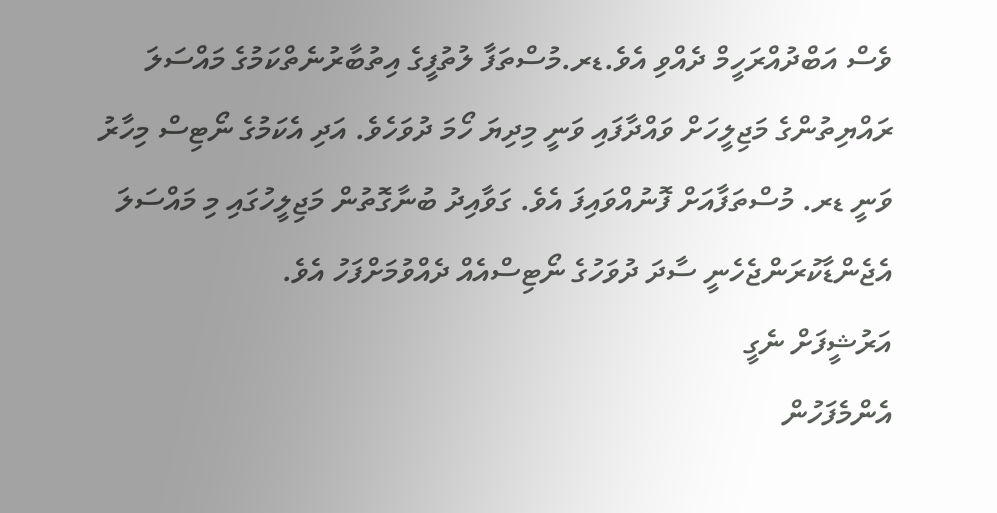ވެސް އަބްދުއްރަހީމް ދެއްވި އެވެ.ޑރ.މުސްތަފާ ލުތުފީގެ އިތުބާރުނެތްކަމުގެ މައްސަލަ ރައްޔިތުންގެ މަޖިލީހަށް ވައްދާފައި ވަނީ މިދިޔަ ހޯމަ ދުވަހެވެ. އަދި އެކަމުގެ ނޯޓިސް މިހާރު ވަނީ ޑރ. މުސްތަފާއަށް ފޮނުއްވައިފަ އެވެ. ގަވާއިދު ބުނާގޮތުން މަޖިލީހުގައި މި މައްސަލަ އެޖެންޑާކުރަންޖެހެނީ ސާދަ ދުވަހުގެ ނޯޓިސްއެއް ދެއްވުމަށްފަހު އެވެ.
އަރުޝީފަށް ނެގީ
އެންމެފަހުން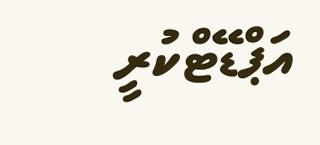އަޕްޑޭޓްކުރީ